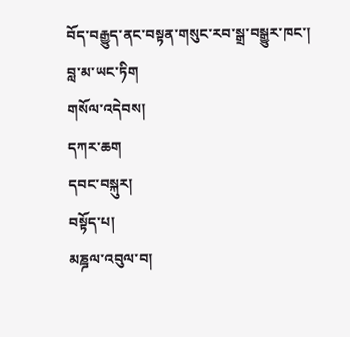བོད་བརྒྱུད་ནང་བསྟན་གསུང་རབ་སྒྲ་བསྒྱུར་ཁང་།
བླ་མ་ཡང་ཏིག
གསོལ་འདེབས།
དཀར་ཆག
དབང་བསྐུར།
བསྟོད་པ།
མཎྜལ་འབུལ་བ།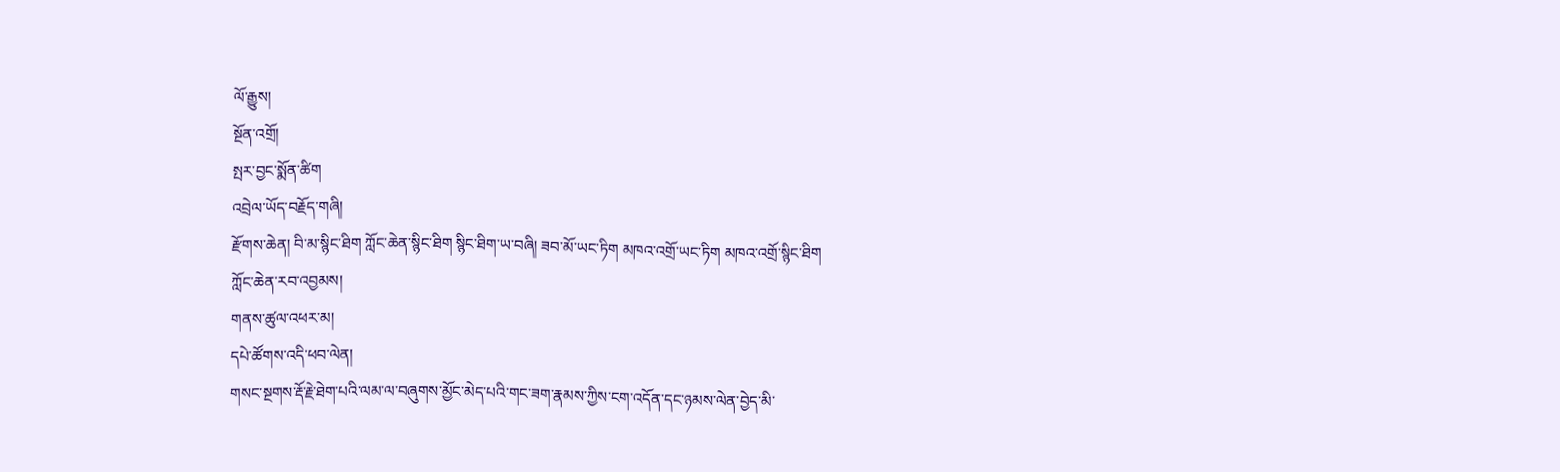ལོ་རྒྱུས།
སྔོན་འགྲོ།
སྤར་བྱང་སྨོན་ཚིག
འབྲེལ་ཡོད་བརྗོད་གཞི།
རྫོགས་ཆེན། བི་མ་སྙིང་ཐིག ཀློང་ཆེན་སྙིང་ཐིག སྙིང་ཐིག་ཡ་བཞི། ཟབ་མོ་ཡང་ཏིག མཁའ་འགྲོ་ཡང་ཏིག མཁའ་འགྲོ་སྙིང་ཐིག
ཀློང་ཆེན་རབ་འབྱམས།
གནས་ཚུལ་འཕར་མ།
དཔེ་ཚོགས་འདི་ཕབ་ལེན།
གསང་སྔགས་རྡོ་རྗེ་ཐེག་པའི་ལམ་ལ་བཞུགས་མྱོང་མེད་པའི་གང་ཟག་རྣམས་ཀྱིས་ངག་འདོན་དང་ཉམས་ལེན་བྱེད་མི་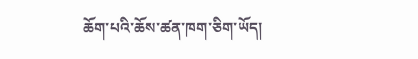ཆོག་པའི་ཆོས་ཚན་ཁག་ཅིག་ཡོད།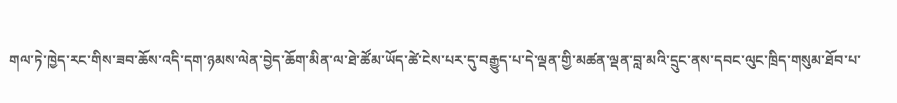གལ་ཏེ་ཁྱེད་རང་གིས་ཟབ་ཆོས་འདི་དག་ཉམས་ལེན་བྱེད་ཆོག་མིན་ལ་ཐེ་ཚོམ་ཡོད་ཚེ་ངེས་པར་དུ་བརྒྱུད་པ་དེ་ལྡན་གྱི་མཚན་ལྡན་བླ་མའི་དྲུང་ནས་དབང་ལུང་ཁྲིད་གསུམ་ཐོབ་པ་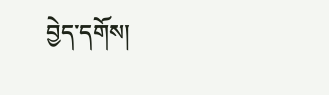བྱེད་དགོས།